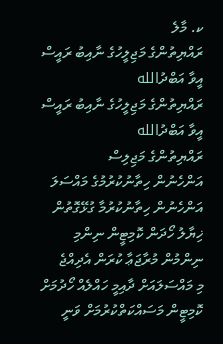ކ. މާލެ
ރައްޔިތުންގެ މަޖިލީހުގެ ނާއިބު ރައީސް އީވާ އަބްދުالله
ރައްޔިތުންގެ މަޖިލީހުގެ ނާއިބު ރައީސް އީވާ އަބްދުالله
ރައްޔިތުންގެ މަޖިލިސް
އަންހެނުން ހިތާނުކުރުމުގެ މައްސަލަ
އަންހެނުން ހިތާނުކުރުމާ ގުޅޭގޮތުން ޚިޔާލު ހޯދަން ކޮމިޓީން ނިންމި ނިންމުން މުރާޖަޢާ ކުރަން އެދިއްޖެ
މި މައްސަލައަށް ދާއިމީ ހައްލެއް ހޯދުމަށް ކޮމިޓީން މަސައްކަތްކުރުމަށް ވަނީ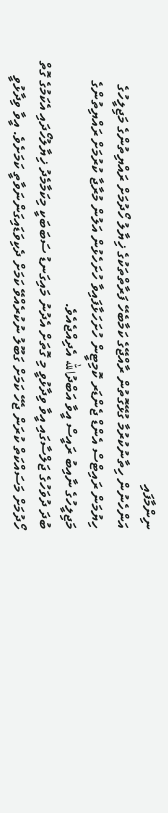ނިންމާފައި
އަންހެނުން ހިތާނުކުރުމާ ގުޅޭގޮތުން ރާއްޖޭގެ ކަމާބެހޭ ފަރާތްތަކުގެ ޚިޔާލު ހޯދުމަށް ރައްޔިތުންގެ މަޖިލީހުގެ ހިޔުމަން ރައިޓްސް އެންޑް ޖެންޑަރ ކޮމިޓީން ހުށަހަޅާފައިވާ ހުށަހެޅުން އަލުން މުރާޖާ ކުރުމަށް ރައްޔިތުންގެ މަޖިލީހުގެ ނާއިބު ރައީސް އީވާ އަބްދުالله އެދިއްޖެއެވެ.
ބުދަ ދުވަހުގެ ޖަލްސާގައި އީވާ ވިދާޅުވީ މި ގޮތަށް އެދުނު މައިގަނޑު ސަބަބަކީ މިކަމާމެދު ޚިޔާލުހޯދައި އެކަމުގެ ގޮތް ހޯދުމަށް މަސައްކަތް ކުރަން ޖެހޭ ކަމަށް ގަބޫލު ނުކުރެއްވޭ ކަމަށް ދެކިވަޑައިގަންނަވާތީ ކަމަށެވެ. އީވާ ވިދާޅުވީ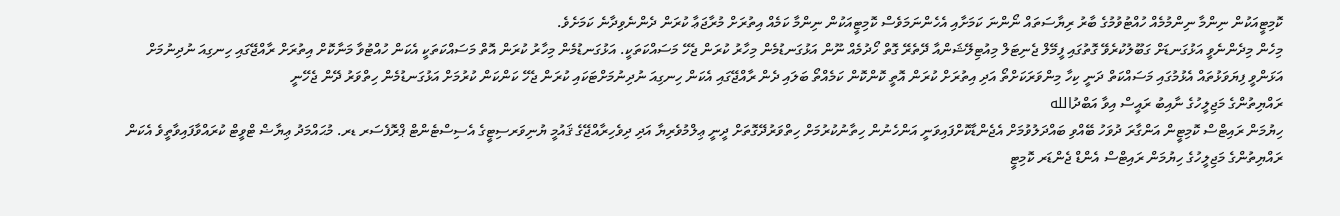ކޮމިޓީއަކުން ނިންމާ ނިންމުމެއް ހުއްޓުވުމުގެ ބާރު ރިޔާސަތައް ނޯންނަ ކަމަށާއި އެހެންނަމަވެސް ކޮމިޓީއަކުން ނިންމާ ކަމެއް އިތުރަށް މުރާޖަޢާ ކުރަން ދެންނެވިދާނެ ކަމަށެވެ.
މިހެން މިދެންނެވީ އަޅުގަނޑަށް ގަބޫލުކުރެވޭ ގޮތުގައި ފީމޭލް ޖެނިޓަލް މިއުޓިލޭޝަންއާ ދޭތެރޭ ގޮތް ހޯދުމެއް ނޫން އަޅުގަނޑުމެން މިހާރު ކުރަން ޖެހޭ މަސައްކަތަކީ. އަޅުގަނޑުމެން މިހާރު ކުރަން އޮތް މަސައްކަތަކީ އެކަން ހުއްޓުވާ މަނާކޮށް އިތުރަށް ރާއްޖޭގައި ހިނގިއަ ނުދިނުމަށް އަޅަންވީ ފިޔަވަޅުތައް އެޅުމުގައި މަސައްކަތް ދަނީ ކިހާ މިންވަރަކަށްތޯ އަދި އިތުރަށް ކުރަން އޮތީ ކޮންކޮން ކަމެއްތޯ ބަލައި ދެން ރާއްޖޭގައި އެކަން ހިނގިއަ ނުދިނުމަށްޓަކައި ކުރަން ޖެހޭ ކަންކަން ކުރުމަށް އަޅުގަނޑުމެން ހިތްވަރު ދޭން ޖެހޭނީ
ރައްޔިތުންގެ މަޖިލީހުގެ ނާއިބު ރައީސް އިވާ އަބްދުالله
ހިޔުމަން ރައިޓްސް ކޮމިޓީން އަންގާރަ ދުވަހު ބޭއްވި ބައްދަލުވުމަށް އެޖެންޑާކޮށްފައިވަނީ އަންހެނުން ހިތާނުކުރުމަށް ހިތްވަރުދޭގޮތަށް ދީނީ ޢިލްމުވެރިޔާ އަދި ދިވެހިރާއްޖޭގެ ޤައުމީ ޔުނިވަރސިޓީގެ އެސިސްޓެންޓް ޕްރޮފެސަރ ޑރ. މުޙައްމަދު ޢިޔާޟް ޓްވީޓް ކުރައްވާފައިވާތީވެ އެކަން ރައްޔިތުންގެ މަޖިލީހުގެ ހިޔުމަން ރައިޓްސް އެންޑް ޖެންޑަރ ކޮމިޓީ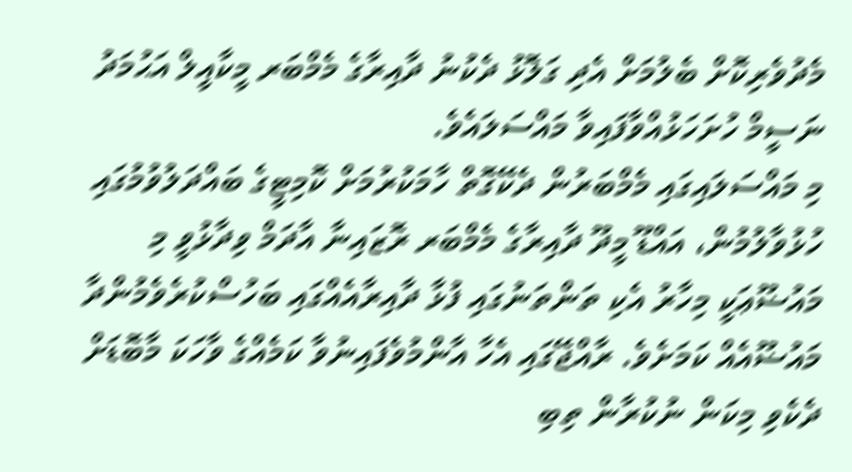މެދުވެރިކޮށް ބެލުމަށް އެދި ގަލޮޅު ދެކުނު ދާއިރާގެ މެމްބަރ މީކާއީލް އަޙުމަދު ނަސީމް ހުށަހަޅުއްވާފައިވާ މައްސަލައެވެ.
މި މައްސަލައިގައި މެމްބަރުން ދެކޭގޮތް ހާމަކުރުމަށް ކޮމިޓީގެ ބައްދަލުވުމުގައި ހުޅުވާލުމުން، އައްޑޫ މީދޫ ދާއިރާގެ މެމްބަރ ރޮޒައިނާ އާދަމް ވިދާޅުވީ މި މައުޟޫޢަކީ މިހާރު އެކި ތަންތަނުގައި ފުޅާ ދާއިރާއެއްގައި ބަހުސްކުރެވެމުންދާ މައުޟޫއެއް ކަމަށެވެ. ރާއްޖޭގައި އެހާ އާންމުވެފައިނުވާ ކަމެއްގެ ވާހަކަ މާބޮޑަށް ދެކެވި މިކަން ނުކުރާން ތިބި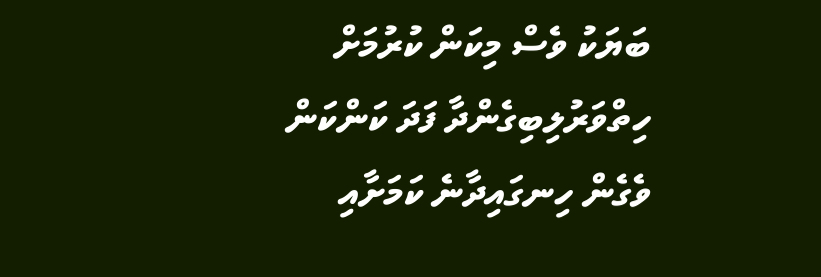ބަޔަކު ވެސް މިކަން ކުރުމަށް ހިތްވަރުލިބިގެންދާ ފަދަ ކަންކަން ވެގެން ހިނގައިދާނެ ކަމަށާއި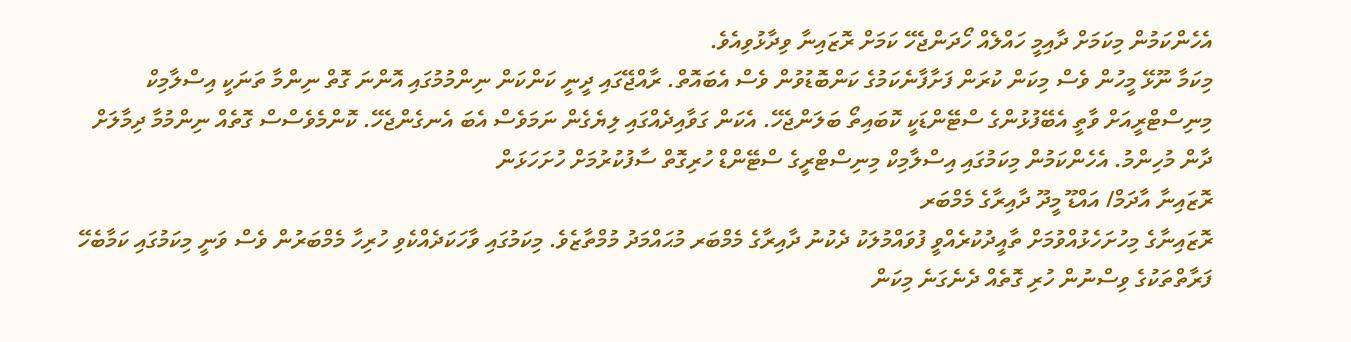އެހެންކަމުން މިކަމަށް ދާއިމީ ހައްލެއް ހޯދަންޖެހޭ ކަމަށް ރޮޒައިނާ ވިދާޅުވިއެވެ.
މިކަމާ ނޫޅޭ މީހުން ވެސް މިކަން ކުރަން ފަށާފާނެކަމުގެ ކަންބޮޑުވުން ވެސް އެބައޮތް. ރާއްޖޭގައި ދީނީ ކަންކަން ނިންމުމުގައި އޮންނަ ގޮތް ނިންމާ ތަނަކީ އިސްލާމިކް މިނިސްޓްރީއަށް ވާތީ އެބޭފުޅުންގެ ސްޓޭންޑަކީ ކޮބައިތޯ ބަލަންޖެހޭ. އެކަން ގަވާއިދެއްގައި ލިޔެގެން ނަމަވެސް އެބަ އެނގެންޖެހޭ. ކޮންމެވެސްސް ގޮތެއް ނިންމުމާ ދިމާލަށް ދާން މުހިންމު. އެހެންކަމުން މިކަމުގައި އިސްލާމިކް މިނިސްޓްރީގެ ސްޓޭންޑް ހުރިގޮތް ސާފުކުރުމަށް ހުށަހަޅަން
ރޮޒައިނާ އާދަމް/ އައްޑޫ މީދޫ ދާއިރާގެ މެމްބަރ
ރޮޒައިނާގެ މިހުށަހެޅުއްވުމަށް ތާއީދުކުރެއްވީ ފުވައްމުލަކު ދެކުނު ދާއިރާގެ މެމްބަރ މުޙައްމަދު މުމްތާޒެވެ. މިކަމުގައި ވާހަކަދެއްކެވި ހުރިހާ މެމްބަރުން ވެސް ވަނީ މިކަމުގައި ކަމާބެހޭ ފަރާތްތަކުގެ ވިސްނުން ހުރި ގޮތެއް ދެނެގަނެ މިކަން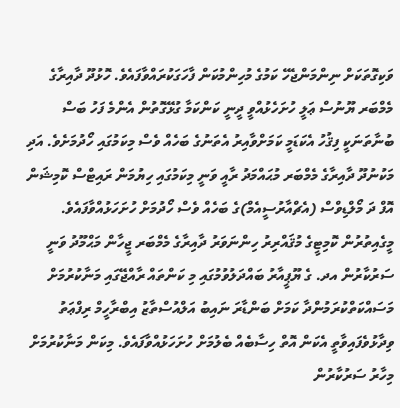ވަކިގޮތަކަށް ނިންމަންޖެހޭ ކަމުގެ މުހިންމުކަން ފާހަގަކުރައްވާފައެވެ. ހޮޅުދޫ ދާއިރާގެ މެމްބަރ ޔޫނުސް ޢަލީ ހުށަހެޅުއްވީ ދީނީ ކަންކަމާ ގުޅޭގޮތުން އެންމެ ފަހު ބަސް ބުނާތަނަކީ ފިޤުހު އެކަޑަމީ ކަމަށްވާއިރު އެތަނުގެ ބަހެއް ވެސް މިކަމުގައި ހޯދުމަށެވެ. އަދި މަކުނުދޫ ދާއިރާގެ މެމްބަރ މުޙައްމަދު ރާއީ ވަނީ މިކަމުގައި ހިޔުމަން ރައިޓްސް ކޮމިޝަން އޮފް ދަ މޯލްޑިވްސް (އެޗްއާރުސީއެމް)ގެ ބަހެއް ވެސް ހޯދުމަށް ހުށަހަޅުއްވާފައެވެ.
މީގެއިތުރުން ކޮމިޓީގެ މުޤައްރިރު ހިންނަވަރު ދާއިރާގެ މެމްބަރ ޖީހާން މަޙްމޫދު ވަނީ ސަރުކާރުން އދ. ގެ ޔޫޕީއާރު ބައްދަލުވުމުގައި މި ކަންތައް ރާއްޖޭގައި މަނާކުރުމަށް މަސައްކަތްކުރަމުންދާ ކަމަށް ބަންޑާރަ ނައިބު އަލްއުސްތާޒު އިބްރާހީމް ރިފްޢަތު ވިދާޅުވެފައިވާތީ އެކަން އޮތް ހިސާބެއް ބެލުމަށް ހުށަހަޅުއްވާފައެވެ. މިކަން މަނާކުރުމަށް މިހާރު ސަރުކާރުން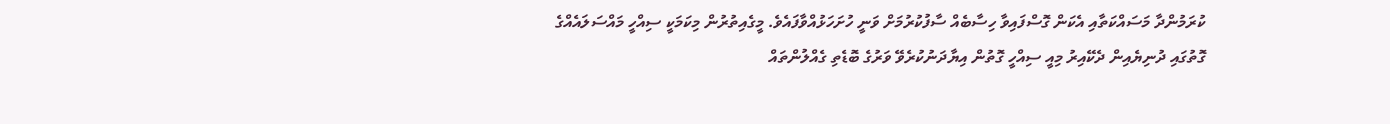ކުރަމުންދާ މަސައްކަތާއި އެކަން ގޮސްފައިވާ ހިސާބެއް ސާފުކުރުމަށް ވަނީ ހުށަހަޅުއްވާފައެވެ. މީގެއިތުރުން މިކަމަކީ ސިއްހީ މައްސަލައެއްގެ ގޮތުގައި ދުނިޔެއިން ދެކޭއިރު މިއީ ސިއްހީ ގޮތުން އިޔާދަނުކުރެވޭ ވަރުގެ ބޮޑެތި ގެއްލުންތައް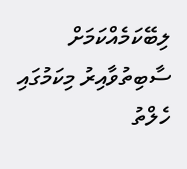ލިބޭކަމެއްކަމަށް ސާބިތުވާއިރު މިކަމުގައި ހެލްތު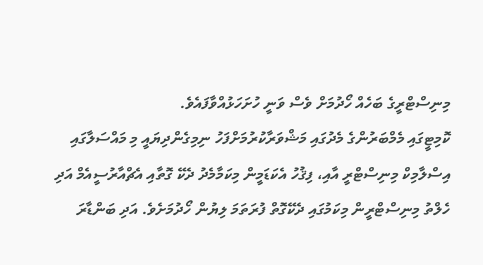މިނިސްޓްރީގެ ބަހެއް ހޯދުމަށް ވެސް ވަނީ ހުށަހަޅުއްވާފައެވެ.
ކޮމިޓީގައި މެމްބަރުންގެ މެދުގައި މަޝްވަރާކުރުމަށްފަހު ނިމިގެންދިޔައީ މި މައްސަލާގައި އިސްލާމިކް މިނިސްޓްރީ އާއި، ފިޤުހު އެކަޑަމީން މިކަމާމެދު ދެކޭ ގޮތާއި އެޗްއާރުސީއެމް އަދި ހެލްތު މިނިސްޓްރީން މިކަމުގައި ދެކޭގޮތް ފުރަތަމަ ލިޔުން ހޯދުމަށެވެ. އަދި ބަންޑާރަ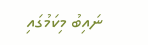ނައިބު މިކަމުގައި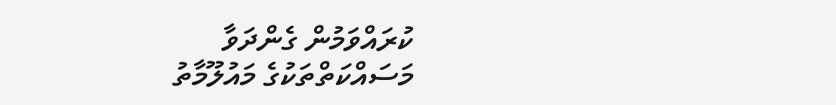ކުރައްވަމުން ގެންދަވާ މަސައްކަތްތަކުގެ މައުލޫމާތު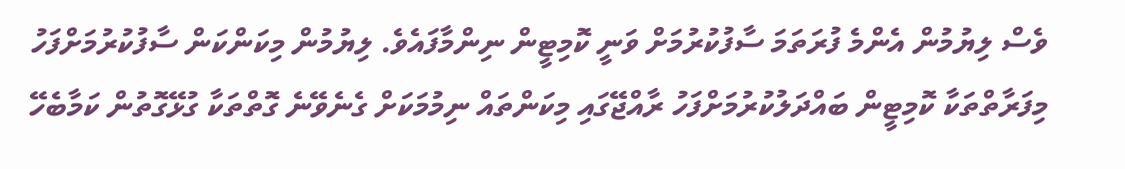ވެސް ލިޔުމުން އެންމެ ފުރަތަމަ ސާފުކުރުމަށް ވަނީ ކޮމިޓީން ނިންމާފައެވެ. ލިޔުމުން މިކަންކަން ސާފުކުރުމަށްފަހު މިފަރާތްތަކާ ކޮމިޓީން ބައްދަލުކުރުމަށްފަހު ރާއްޖޭގައި މިކަންތައް ނިމުމަކަށް ގެނެވޭނެ ގޮތްތަކާ ގުޅޭގޮތުން ކަމާބެހޭ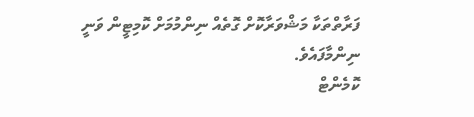ފަރާތްތަކާ މަޝްވަރާކޮށް ގޮތެއް ނިންމުމަށް ކޮމިޓީން ވަނީ ނިންމާފައެވެ.
ކޮމެންޓް